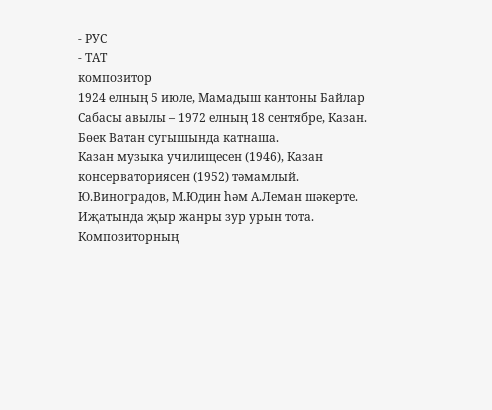- РУС
- ТАТ
композитор
1924 елның 5 июле, Мамадыш кантоны Байлар Сабасы авылы – 1972 елның 18 сентябре, Казан.
Бөек Ватан сугышында катнаша.
Казан музыка училищесен (1946), Казан консерваториясен (1952) тәмамлый.
Ю.Виноградов, М.Юдин һәм А.Леман шәкерте.
Иҗатында җыр жанры зур урын тота. Композиторның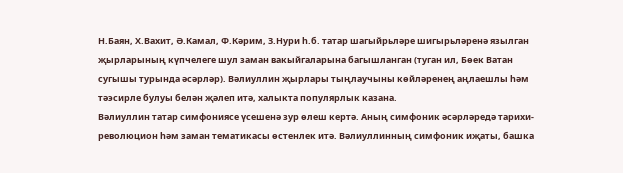Н.Баян, Х.Вахит, Ә.Камал, Ф.Кәрим, З.Нури һ.б. татар шагыйрьләре шигырьләренә язылган җырларының күпчелеге шул заман вакыйгаларына багышланган (туган ил, Бөек Ватан сугышы турында әсәрләр). Вәлиуллин җырлары тыңлаучыны көйләренең аңлаешлы һәм тәэсирле булуы белән җәлеп итә, халыкта популярлык казана.
Вәлиуллин татар симфониясе үсешенә зур өлеш кертә. Аның симфоник әсәрләредә тарихи-революцион һәм заман тематикасы өстенлек итә. Вәлиуллинның симфоник иҗаты, башка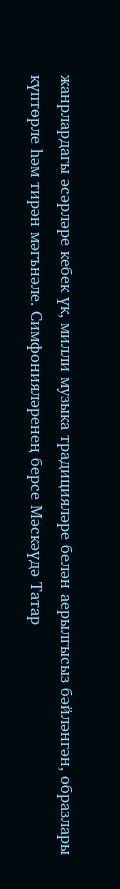жанрлардагы әсәрләре кебек үк, милли музыка традицияләре белән аерылгысыз бәйләнгән, образлары күптөрле һәм тирән мәгънәле. Симфонияләренең берсе Мәскәүдә Татар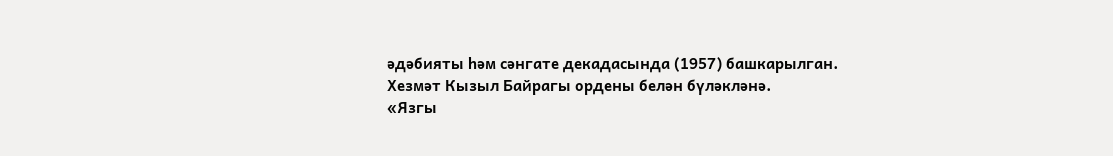әдәбияты һәм сәнгате декадасында (1957) башкарылган.
Хезмәт Кызыл Байрагы ордены белән бүләкләнә.
«Язгы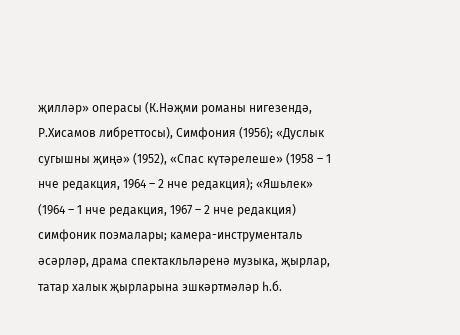җилләр» операсы (К.Нәҗми романы нигезендә, Р.Хисамов либреттосы), Симфония (1956); «Дуслык сугышны җиңә» (1952), «Спас күтәрелеше» (1958 – 1 нче редакция, 1964 – 2 нче редакция); «Яшьлек» (1964 – 1 нче редакция, 1967 – 2 нче редакция) симфоник поэмалары; камера-инструменталь әсәрләр, драма спектакльләренә музыка, җырлар, татар халык җырларына эшкәртмәләр һ.б.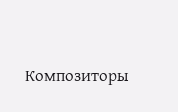Композиторы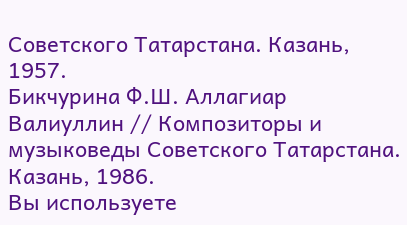Советского Татарстана. Казань, 1957.
Бикчурина Ф.Ш. Аллагиар Валиуллин // Композиторы и музыковеды Советского Татарстана. Казань, 1986.
Вы используете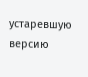устаревшую версию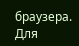браузера.
Для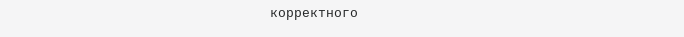корректного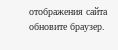отображения сайта обновите браузер.